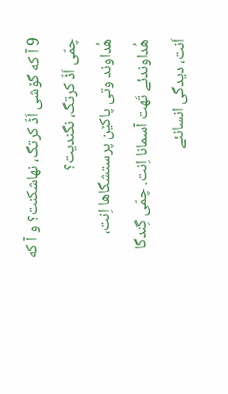9 آ که گۆشی اَڈّ کرتگ، نهاشکنت؟ و آ که چمّی اَڈّ کرتگ، نگندیت؟
هُداوند وتی پاکێن پرستشگاها اِنت، هُداوندئے تَهت آسمانا اِنت. چمّی گِندگا اَنت، دیدگی انسانئے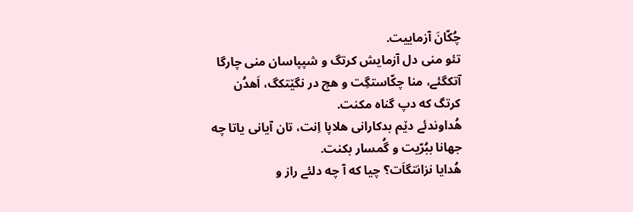چُکّانَ آزماییت.
تئو منی دل آزمایش کرتگ و شپپاسان منی چارگا آتکگئے، منا چکّاستگِت و هچ در نگێتکگ، اَهدُن کرتگ که دپ گناه مکنت.
هُداوندئے دێم بدکارانی هلاپا اِنت، تان آیانی یاتا چه جهانا ببُرّیت و گُمسار بکنت.
هُدایا نزانتگاَت؟ چیا که آ چه دلئے راز و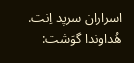اسراران سرپد اِنت.
هُداوندا گوَشت: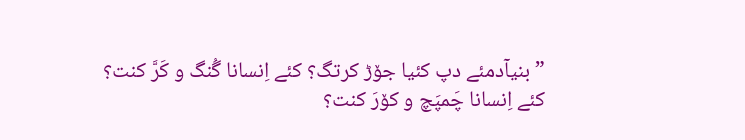”بنیآدمئے دپ کئیا جۆڑ کرتگ؟ کئے اِنسانا گُنگ و کَرَّ کنت؟ کئے اِنسانا چَمپَچ و کۆرَ کنت؟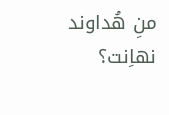منِ هُداوند نهاِنت؟